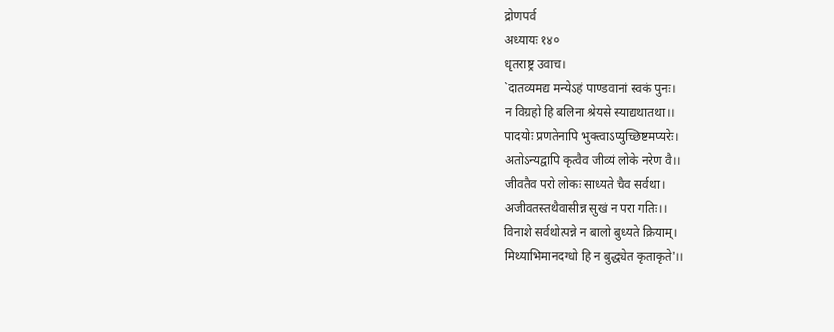द्रोणपर्व
अध्यायः १४०
धृतराष्ट्र उवाच।
`दातव्यमद्य मन्येऽहं पाण्डवानां स्वकं पुनः।
न विग्रहो हि बलिना श्रेयसे स्याद्यथातथा।।
पादयोः प्रणतेनापि भुक्त्वाऽप्युच्छिष्टमप्यरेः।
अतोऽन्यद्वापि कृत्वैव जीव्यं लोके नरेण वै।।
जीवतैव परो लोकः साध्यते चैव सर्वथा।
अजीवतस्तथैवासीन्न सुखं न परा गतिः।।
विनाशे सर्वथोत्पन्ने न बालो बुध्यते क्रियाम्।
मिथ्याभिमानदग्धो हि न बुद्ध्येत कृताकृते'।।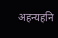अहन्यहनि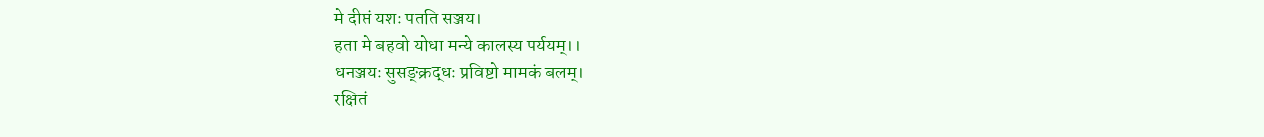मे दीप्तं यशः पतति सञ्जय।
हता मे बहवो योधा मन्ये कालस्य पर्ययम्।।
धनञ्जयः सुसङ्क्रद्धः प्रविष्टो मामकं बलम्।
रक्षितं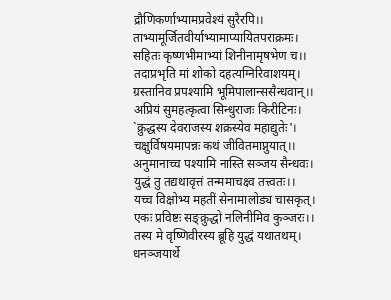द्रौणिकर्णाभ्यामप्रवेश्यं सुरैरपि।।
ताभ्यामूर्जितवीर्याभ्यामाप्यायितपराक्रमः।
सहितः कृष्णभीमाभ्यां शिनीनामृषभेण च।।
तदाप्रभृति मां शोको दहत्यग्निरिवाशयम्।
ग्रस्तानिव प्रपश्यामि भूमिपालान्ससैन्धवान्।।
अप्रियं सुमहत्कृत्वा सिन्धुराजः किरीटिनः।
`क्रुद्धस्य देवराजस्य शक्रस्येव महाद्युतेः'।
चक्षुर्विषयमापन्नः कथं जीवितमाप्नुयात्।।
अनुमानाच्च पश्यामि नास्ति सञ्जय सैन्धवः।
युद्धं तु तद्यथावृत्तं तन्ममाचक्ष्व तत्त्वतः।।
यच्च विक्षोभ्य महतीं सेनामालोड्य चासकृत्।
एकः प्रविष्टः सङ्क्रुद्धो नलिनीमिव कुञ्जरः।।
तस्य मे वृष्णिवीरस्य ब्रूहि युद्धं यथातथम्।
धनञ्जयार्थे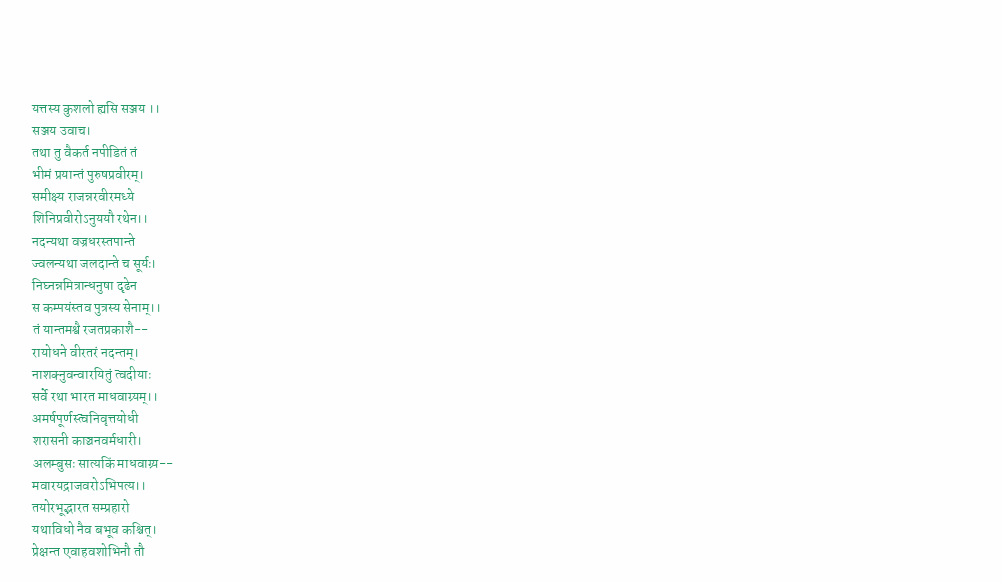यत्तस्य कुशलो ह्यसि सञ्जय ।।
सञ्जय उवाच।
तथा तु वैकर्त नपीडितं तं
भीमं प्रयान्तं पुरुषप्रवीरम्।
समीक्ष्य राजन्नरवीरमध्ये
शिनिप्रवीरोऽनुययौ रथेन।।
नदन्यथा वज्रधरस्तपान्ते
ज्वलन्यथा जलदान्ते च सूर्यः।
निघ्नन्नमित्रान्धनुषा दृढेन
स कम्पयंस्तव पुत्रस्य सेनाम्।।
तं यान्तमश्वै रजतप्रकाशै--
रायोधने वीरतरं नदन्तम्।
नाशक्नुवन्वारयितुं त्वदीयाः
सर्वे रथा भारत माधवाग्र्यम्।।
अमर्षपूर्णस्त्वनिवृत्तयोधी
शरासनी काञ्चनवर्मधारी।
अलम्बुसः सात्यकिं माधवाग्र्य--
मवारयद्राजवरोऽभिपत्य।।
तयोरभूद्भारत सम्प्रहारो
यथाविधो नैव बभूव कश्चित्।
प्रेक्षन्त एवाहवशोभिनौ तौ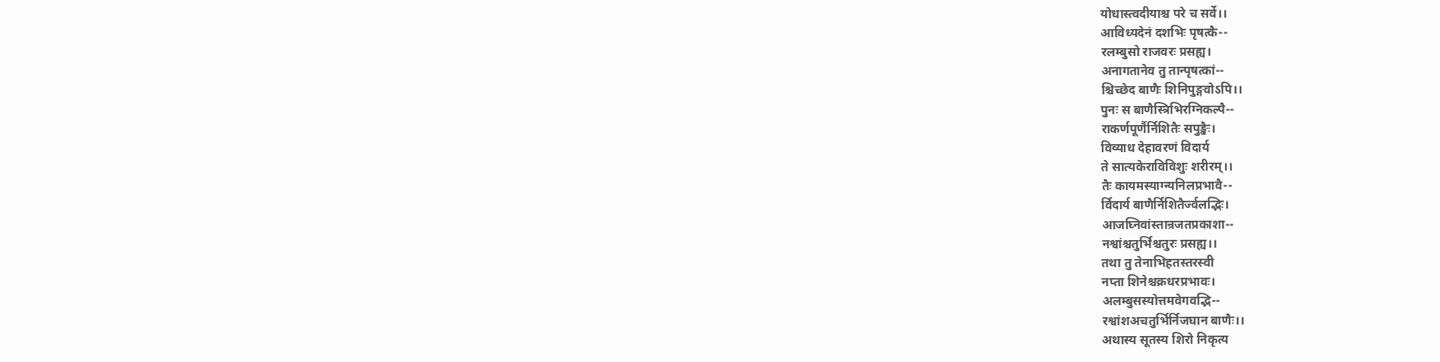योधास्त्वदीयाश्च परे च सर्वे।।
आविध्यदेनं दशभिः पृषत्कै--
रलम्बुसो राजवरः प्रसह्य।
अनागतानेव तु तान्पृषत्कां--
श्चिच्छेद बाणैः शिनिपुङ्गवोऽपि।।
पुनः स बाणैस्त्रिभिरग्निकल्पै--
राकर्णपूर्णैर्निशितैः सपुङ्खैः।
विव्याध देहावरणं विदार्य
ते सात्यकेराविविशुः शरीरम्।।
तैः कायमस्याग्न्यनिलप्रभावै--
र्विदार्य बाणैर्निशितैर्ज्वलद्भिः।
आजघ्निवांस्तान्रजतप्रकाशा--
नश्वांश्चतुर्भिश्चतुरः प्रसह्य।।
तथा तु तेनाभिहतस्तरस्वी
नप्ता शिनेश्चक्रधरप्रभावः।
अलम्बुसस्योत्तमवेगवद्भि--
रश्वांशअचतुर्भिर्निजघान बाणैः।।
अथास्य सूतस्य शिरो निकृत्य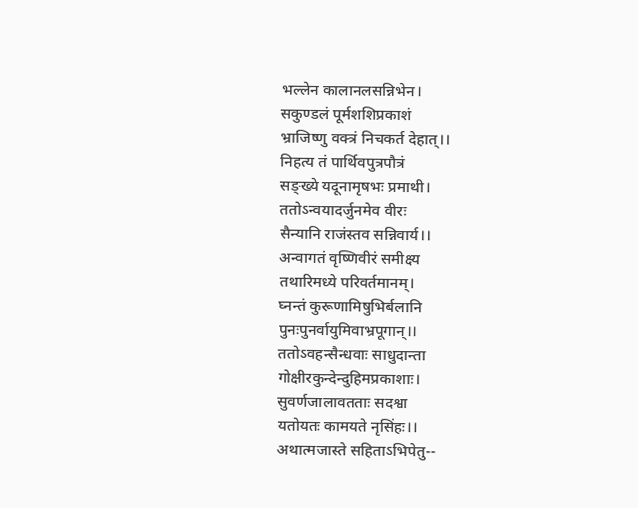भल्लेन कालानलसन्निभेन।
सकुण्डलं पूर्मशशिप्रकाशं
भ्राजिष्णु वक्त्रं निचकर्त देहात्।।
निहत्य तं पार्थिवपुत्रपौत्रं
सङ्ख्ये यदूनामृषभः प्रमाथी।
ततोऽन्वयादर्जुनमेव वीरः
सैन्यानि राजंस्तव सन्निवार्य।।
अन्वागतं वृष्णिवीरं समीक्ष्य
तथारिमध्ये परिवर्तमानम्।
घ्नन्तं कुरूणामिषुभिर्बलानि
पुनःपुनर्वायुमिवाभ्रपूगान्।।
ततोऽवहन्सैन्धवाः साधुदान्ता
गोक्षीरकुन्देन्दुहिमप्रकाशाः।
सुवर्णजालावतताः सदश्वा
यतोयतः कामयते नृसिंहः।।
अथात्मजास्ते सहिताऽभिपेतु--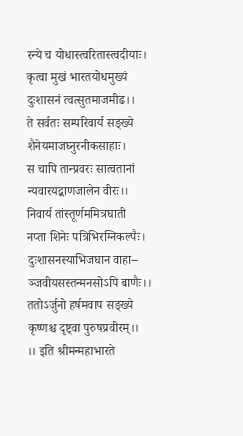रन्ये च योधास्त्वरितास्त्वदीयाः।
कृत्वा मुखं भारतयोधमुख्यं
दुःशासनं त्वत्सुतमाजमीढ।।
ते सर्वतः सम्परिवार्य सङ्ख्ये
शैनेयमाजघ्नुरनीकसाहाः।
स चापि तान्प्रवरः सात्वतानां
न्यवारयद्बाणजालेन वीरः।।
निवार्य तांस्तूर्णममित्रघाती
नप्ता शिनेः पत्रिभिरग्निकल्पैः।
दुःशासनस्याभिजघान वाहा--
ञ्जवीयसस्तन्मनसोऽपि बाणैः।।
ततोऽर्जुनो हर्षमवाप सङ्ख्ये
कृष्णश्च दृष्ट्वा पुरुषप्रवीरम्।।
।। इति श्रीमन्महाभारते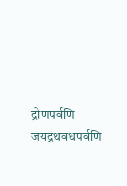द्रोणपर्वणि जयद्रथवधपर्वणि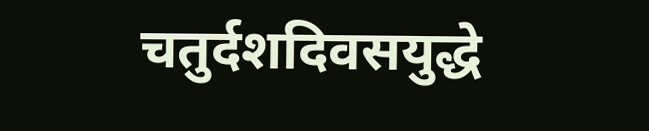चतुर्दशदिवसयुद्धे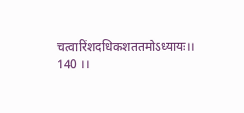चत्वारिंशदधिकशततमोऽध्यायः।। 140 ।।